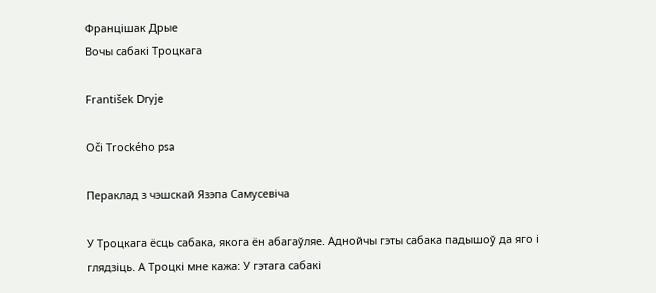Францішак Дрые
Вочы сабакі Троцкага

František Dryje

Oči Trockého psa

Пераклад з чэшскай Язэпа Самусевіча

У Троцкага ёсць сабака, якога ён абагаўляе. Аднойчы гэты сабака падышоў да яго і глядзіць. А Троцкі мне кажа: У гэтага сабакі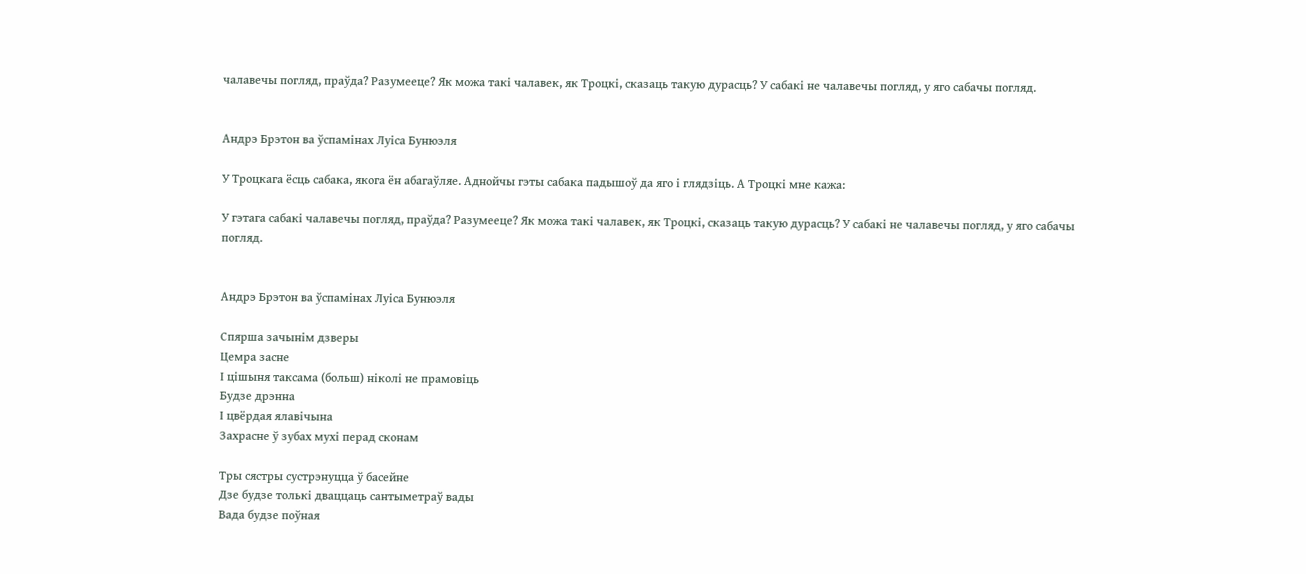чалавечы погляд, праўда? Разумееце? Як можа такі чалавек, як Троцкі, сказаць такую дурасць? У сабакі не чалавечы погляд, у яго сабачы погляд.


Андрэ Брэтон ва ўспамінах Луіса Бунюэля

У Троцкага ёсць сабака, якога ён абагаўляе. Аднойчы гэты сабака падышоў да яго і глядзіць. А Троцкі мне кажа:

У гэтага сабакі чалавечы погляд, праўда? Разумееце? Як можа такі чалавек, як Троцкі, сказаць такую дурасць? У сабакі не чалавечы погляд, у яго сабачы погляд.


Андрэ Брэтон ва ўспамінах Луіса Бунюэля

Спярша зачынім дзверы
Цемра засне
І цішыня таксама (больш) ніколі не прамовіць
Будзе дрэнна
І цвёрдая ялавічына
Захрасне ў зубах мухі перад сконам

Тры сястры сустрэнуцца ў басейне
Дзе будзе толькі дваццаць сантыметраў вады
Вада будзе поўная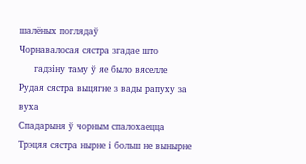шалёных поглядаў
Чорнавалосая сястра згадае што
     гадзіну таму ў яе было вяселле
Рудая сястра выцягне з вады рапуху за вуха
Спадарыня ў чорным спалохаецца
Трэцяя сястра нырне і больш не вынырне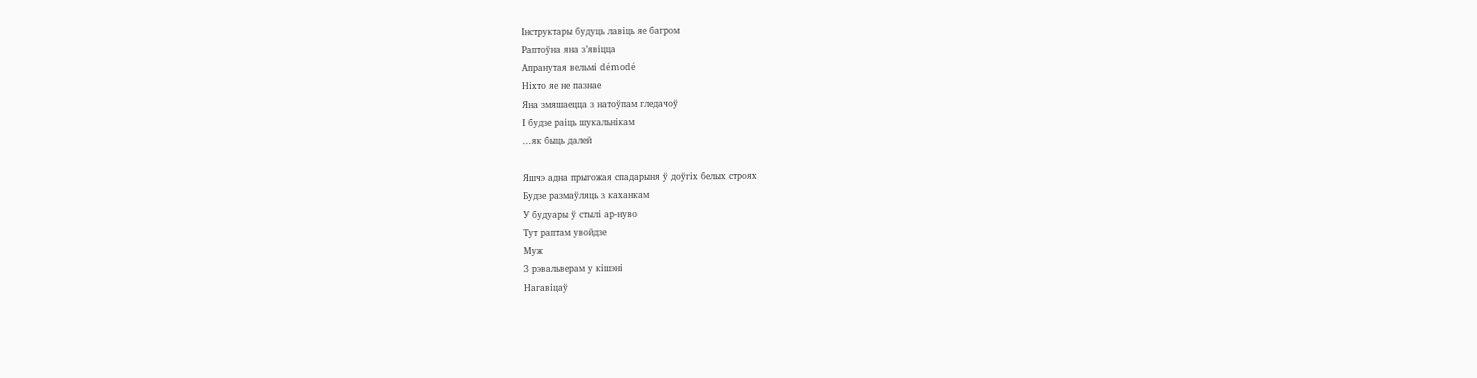Інструктары будуць лавіць яе багром
Раптоўна яна з’явіцца
Апранутая вельмі démodé
Ніхто яе не пазнае
Яна змяшаецца з натоўпам гледачоў
І будзе раіць шукальнікам
...як быць далей

Яшчэ адна прыгожая спадарыня ў доўгіх белых строях
Будзе размаўляць з каханкам
У будуары ў стылі ар-нуво
Тут раптам увойдзе
Муж
З рэвальверам у кішэні
Нагавіцаў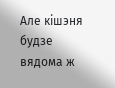Але кішэня будзе вядома ж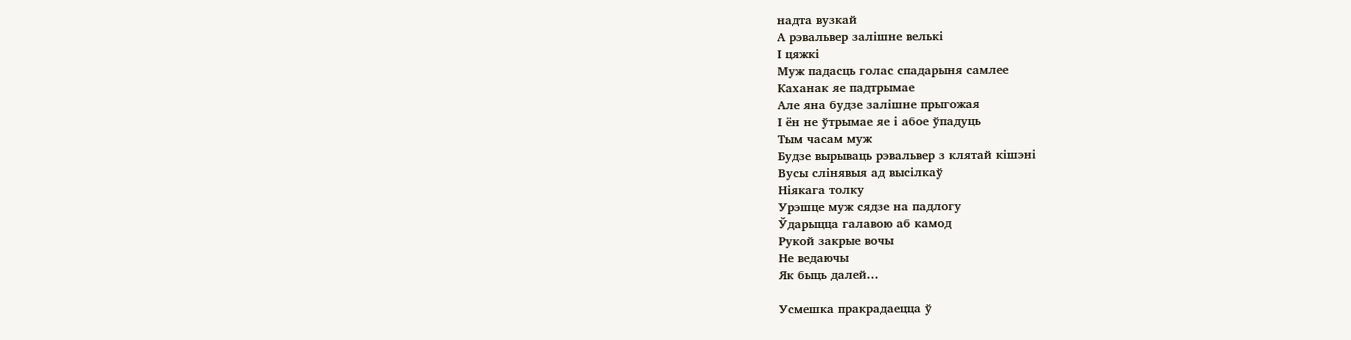надта вузкай
А рэвальвер залішне велькі
І цяжкі
Муж падасць голас спадарыня самлее
Каханак яе падтрымае
Але яна будзе залішне прыгожая
І ён не ўтрымае яе і абое ўпадуць
Тым часам муж
Будзе вырываць рэвальвер з клятай кішэні
Вусы слінявыя ад высілкаў
Ніякага толку
Урэшце муж сядзе на падлогу
Ўдарыцца галавою аб камод
Рукой закрые вочы
Не ведаючы
Як быць далей...

Усмешка пракрадаецца ў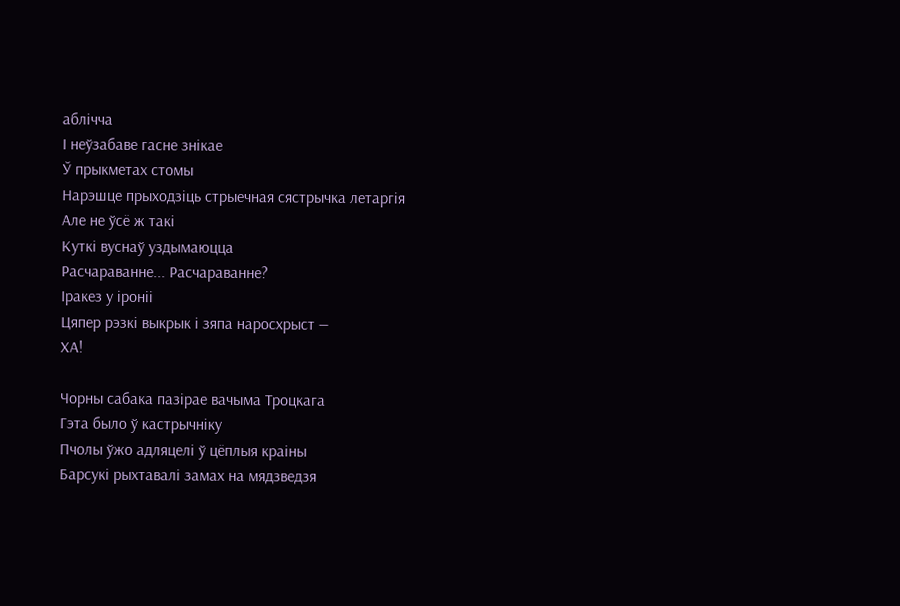аблічча
І неўзабаве гасне знікае
Ў прыкметах стомы
Нарэшце прыходзіць стрыечная сястрычка летаргія
Але не ўсё ж такі
Куткі вуснаў уздымаюцца
Расчараванне... Расчараванне?
Іракез у іроніі
Цяпер рэзкі выкрык і зяпа наросхрыст —
ХА!

Чорны сабака пазірае вачыма Троцкага
Гэта было ў кастрычніку
Пчолы ўжо адляцелі ў цёплыя краіны
Барсукі рыхтавалі замах на мядзведзя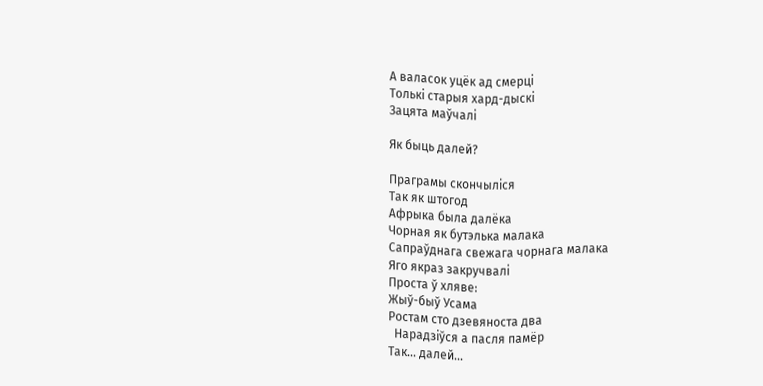А валасок уцёк ад смерці
Толькі старыя хард-дыскі
Зацята маўчалі

Як быць далей?

Праграмы скончыліся
Так як штогод
Афрыка была далёка
Чорная як бутэлька малака
Сапраўднага свежага чорнага малака
Яго якраз закручвалі
Проста ў хляве:
Жыў-быў Усама
Ростам сто дзевяноста два
  Нарадзіўся а пасля памёр
Так... далей...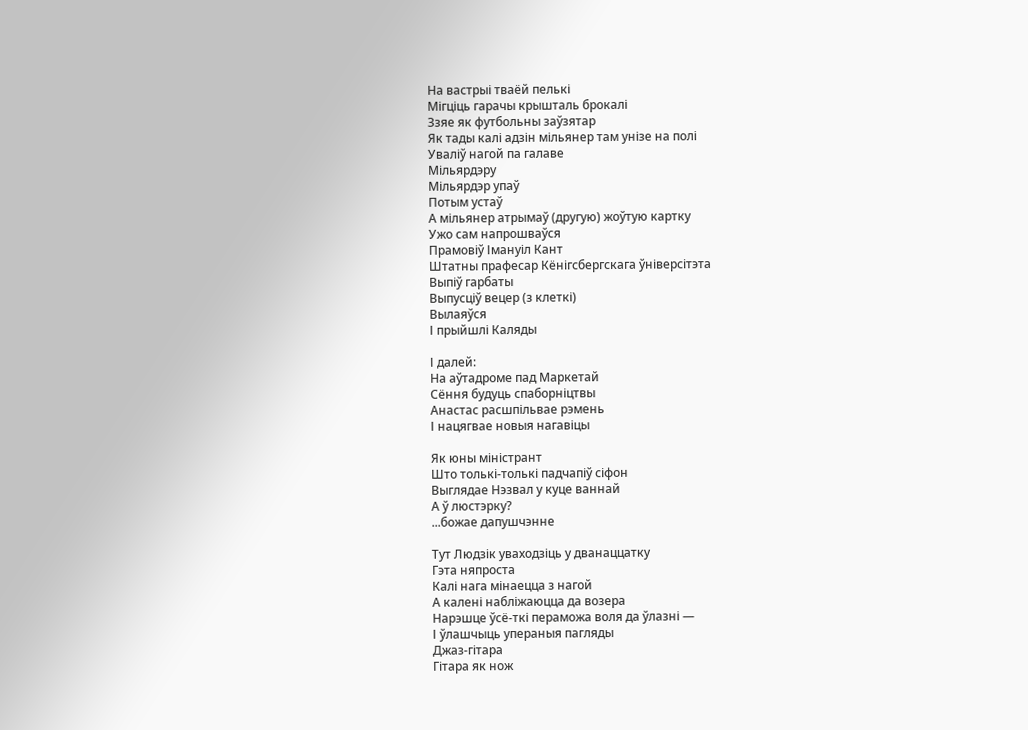На вастрыі тваёй пелькі
Мігціць гарачы крышталь брокалі
Ззяе як футбольны заўзятар
Як тады калі адзін мільянер там унізе на полі
Уваліў нагой па галаве
Мільярдэру
Мільярдэр упаў
Потым устаў
А мільянер атрымаў (другую) жоўтую картку
Ужо сам напрошваўся
Прамовіў Імануіл Кант
Штатны прафесар Кёнігсбергскага ўніверсітэта
Выпіў гарбаты
Выпусціў вецер (з клеткі)
Вылаяўся
І прыйшлі Каляды

І далей:
На аўтадроме пад Маркетай
Сёння будуць спаборніцтвы
Анастас расшпільвае рэмень
І нацягвае новыя нагавіцы

Як юны міністрант
Што толькі-толькі падчапіў сіфон
Выглядае Нэзвал у куце ваннай
А ў люстэрку?
...божае дапушчэнне

Тут Людзік уваходзіць у дванаццатку
Гэта няпроста
Калі нага мінаецца з нагой
А калені набліжаюцца да возера
Нарэшце ўсё-ткі пераможа воля да ўлазні —
І ўлашчыць упераныя пагляды
Джаз-гітара
Гітара як нож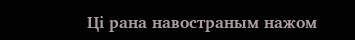Ці рана навостраным нажом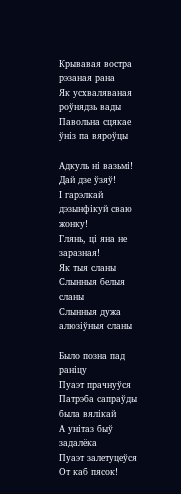Крывавая востра рэзаная рана
Як усхваляваная роўнядзь вады
Павольна сцякае ўніз па вяроўцы

Адкуль ні вазьмі!
Дай дзе ўзяў!
І гарэлкай дэзынфікуй сваю жонку!
Глянь, ці яна не заразная!
Як тыя сланы
Слынныя белыя сланы
Слынныя дужа алюзіўныя сланы

Было позна пад раніцу
Пуаэт прачнуўся
Патрэба сапраўды была вялікай
А унітаз быў задалёка
Пуаэт залетуцеўся
От каб пясок!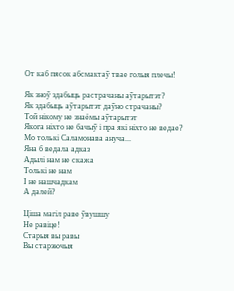От каб пясок абсмактаў твае голыя плечы!

Як зноў здабыць растрачаны аўтарытэт?
Як здабыць аўтарытэт даўно страчаны?
Той нікому не знаёмы аўтарытэт
Якога ніхто не бачыў і пра які ніхто не ведае?
Мо толькі Саламонава ануча...
Яна б ведала адказ
Адылі нам не скажа
Толькі не нам
І не нашчадкам
А далей?

Ціша магіл раве ўвушшу
Не равіце!
Старыя вы равы
Вы старэючыя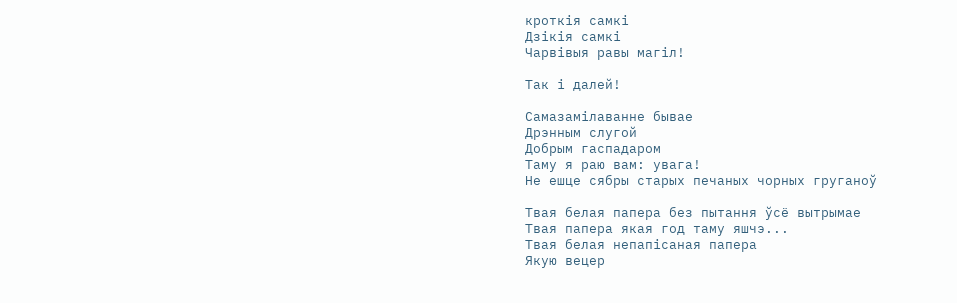кроткія самкі
Дзікія самкі
Чарвівыя равы магіл!

Так і далей!

Самазамілаванне бывае
Дрэнным слугой
Добрым гаспадаром
Таму я раю вам: увага!
Не ешце сябры старых печаных чорных груганоў

Твая белая папера без пытання ўсё вытрымае
Твая папера якая год таму яшчэ...
Твая белая непапісаная папера
Якую вецер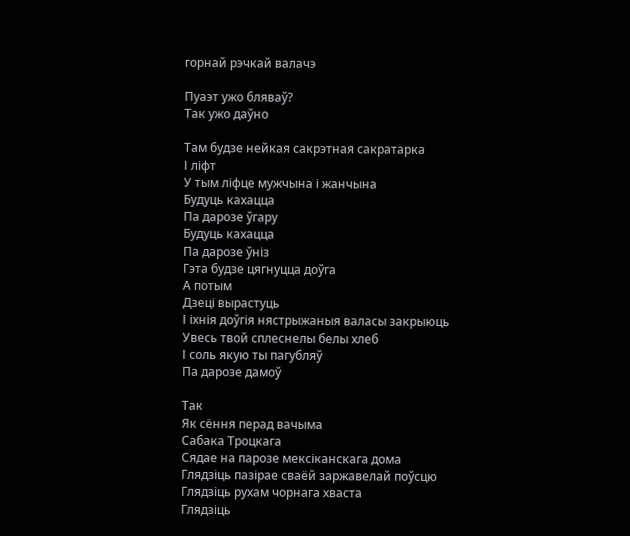горнай рэчкай валачэ

Пуаэт ужо бляваў?
Так ужо даўно

Там будзе нейкая сакрэтная сакратарка
І ліфт
У тым ліфце мужчына і жанчына
Будуць кахацца
Па дарозе ўгару
Будуць кахацца
Па дарозе ўніз
Гэта будзе цягнуцца доўга
А потым
Дзеці вырастуць
І іхнія доўгія нястрыжаныя валасы закрыюць
Увесь твой сплеснелы белы хлеб
І соль якую ты пагубляў
Па дарозе дамоў

Так
Як сёння перад вачыма
Сабака Троцкага
Сядае на парозе мексіканскага дома
Глядзіць пазірае сваёй заржавелай поўсцю
Глядзіць рухам чорнага хваста
Глядзіць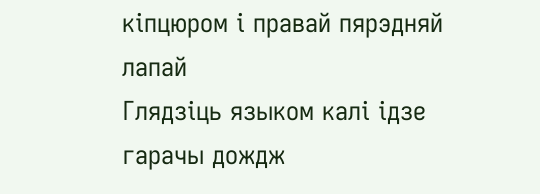кіпцюром і правай пярэдняй лапай
Глядзіць языком калі ідзе гарачы дождж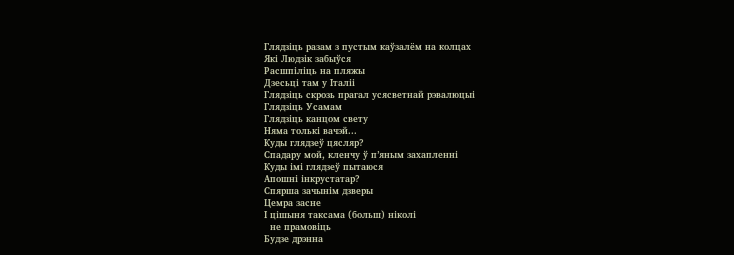Глядзіць разам з пустым каўзалём на колцах
Які Людзік забыўся
Расшпіліць на пляжы
Дзесьці там у Італіі
Глядзіць скрозь прагал усясветнай рэвалюцыі
Глядзіць Усамам
Глядзіць канцом свету
Няма толькі вачэй...
Куды глядзеў цясляр?
Спадару мой, кленчу ў п’яным захапленні
Куды імі глядзеў пытаюся
Апошні інкрустатар?
Спярша зачынім дзверы
Цемра засне
І цішыня таксама (больш) ніколі
  не прамовіць
Будзе дрэнна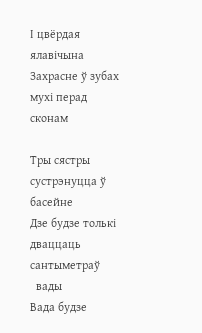І цвёрдая ялавічына
Захрасне ў зубах мухі перад сконам

Тры сястры сустрэнуцца ў басейне
Дзе будзе толькі дваццаць сантыметраў
  вады
Вада будзе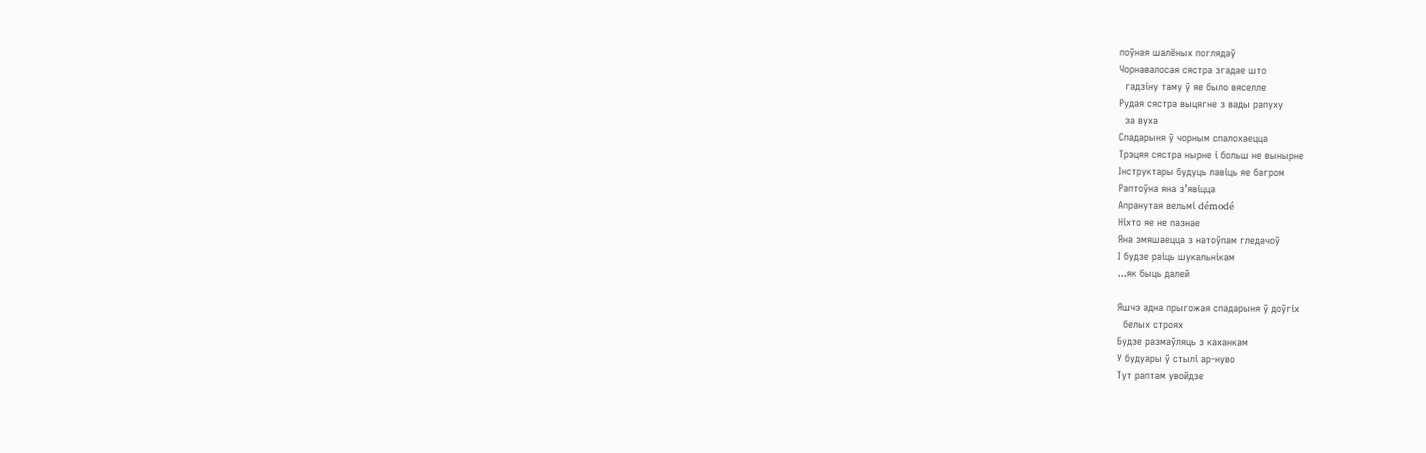поўная шалёных поглядаў
Чорнавалосая сястра згадае што
  гадзіну таму ў яе было вяселле
Рудая сястра выцягне з вады рапуху
  за вуха
Спадарыня ў чорным спалохаецца
Трэцяя сястра нырне і больш не вынырне
Інструктары будуць лавіць яе багром
Раптоўна яна з’явіцца
Апранутая вельмі démodé
Ніхто яе не пазнае
Яна змяшаецца з натоўпам гледачоў
І будзе раіць шукальнікам
...як быць далей

Яшчэ адна прыгожая спадарыня ў доўгіх
  белых строях
Будзе размаўляць з каханкам
У будуары ў стылі ар-нуво
Тут раптам увойдзе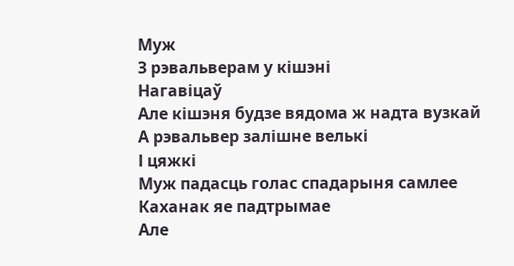Муж
З рэвальверам у кішэні
Нагавіцаў
Але кішэня будзе вядома ж надта вузкай
А рэвальвер залішне велькі
І цяжкі
Муж падасць голас спадарыня самлее
Каханак яе падтрымае
Але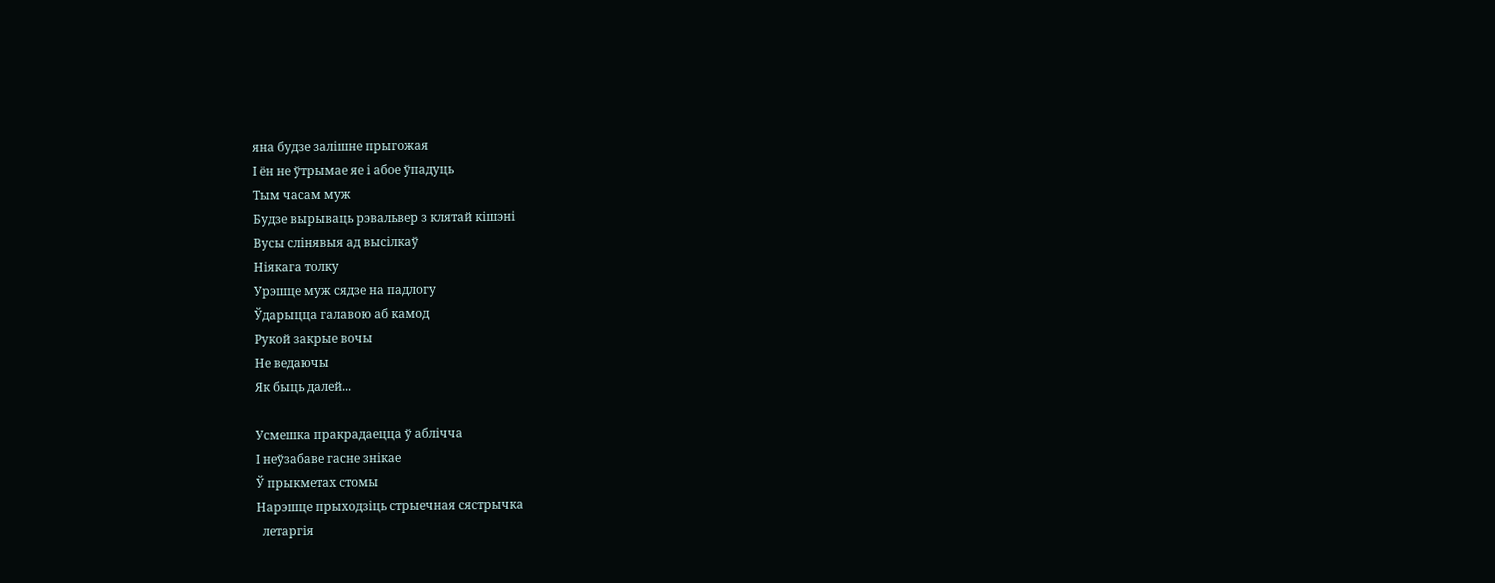яна будзе залішне прыгожая
І ён не ўтрымае яе і абое ўпадуць
Тым часам муж
Будзе вырываць рэвальвер з клятай кішэні
Вусы слінявыя ад высілкаў
Ніякага толку
Урэшце муж сядзе на падлогу
Ўдарыцца галавою аб камод
Рукой закрые вочы
Не ведаючы
Як быць далей...

Усмешка пракрадаецца ў аблічча
І неўзабаве гасне знікае
Ў прыкметах стомы
Нарэшце прыходзіць стрыечная сястрычка
  летаргія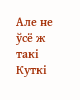Але не ўсё ж такі
Куткі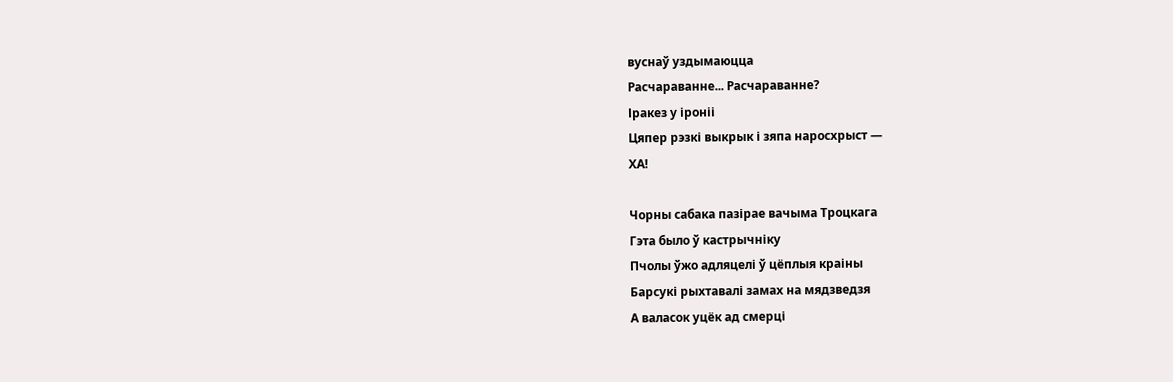вуснаў уздымаюцца
Расчараванне... Расчараванне?
Іракез у іроніі
Цяпер рэзкі выкрык і зяпа наросхрыст —
ХА!

Чорны сабака пазірае вачыма Троцкага
Гэта было ў кастрычніку
Пчолы ўжо адляцелі ў цёплыя краіны
Барсукі рыхтавалі замах на мядзведзя
А валасок уцёк ад смерці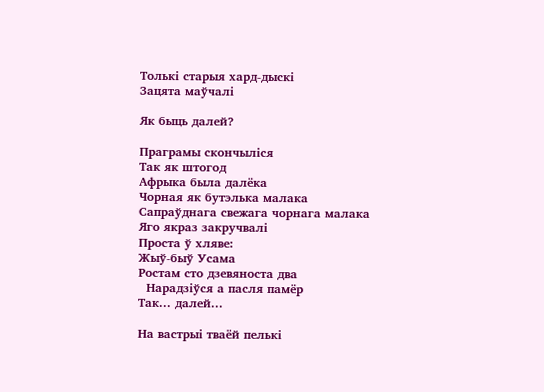Толькі старыя хард-дыскі
Зацята маўчалі

Як быць далей?

Праграмы скончыліся
Так як штогод
Афрыка была далёка
Чорная як бутэлька малака
Сапраўднага свежага чорнага малака
Яго якраз закручвалі
Проста ў хляве:
Жыў-быў Усама
Ростам сто дзевяноста два
  Нарадзіўся а пасля памёр
Так... далей...

На вастрыі тваёй пелькі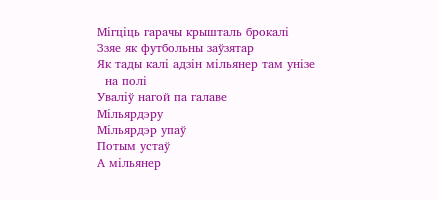Мігціць гарачы крышталь брокалі
Ззяе як футбольны заўзятар
Як тады калі адзін мільянер там унізе
  на полі
Уваліў нагой па галаве
Мільярдэру
Мільярдэр упаў
Потым устаў
А мільянер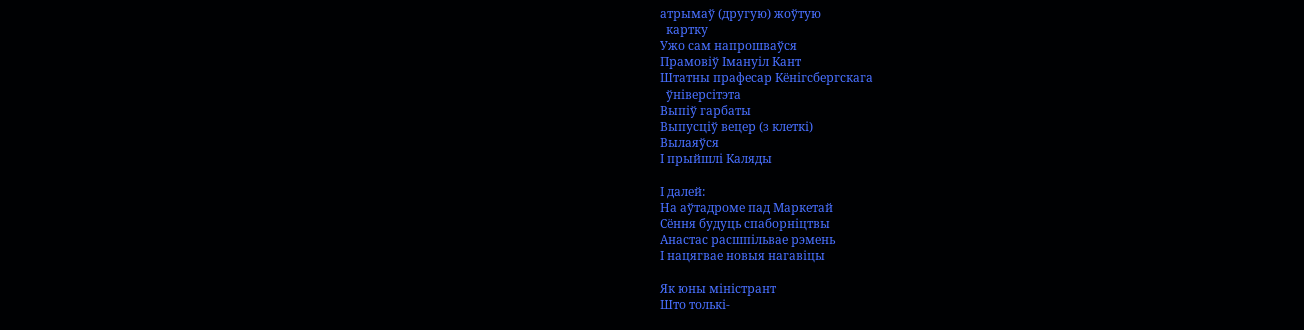атрымаў (другую) жоўтую
  картку
Ужо сам напрошваўся
Прамовіў Імануіл Кант
Штатны прафесар Кёнігсбергскага
  ўніверсітэта
Выпіў гарбаты
Выпусціў вецер (з клеткі)
Вылаяўся
І прыйшлі Каляды

І далей:
На аўтадроме пад Маркетай
Сёння будуць спаборніцтвы
Анастас расшпільвае рэмень
І нацягвае новыя нагавіцы

Як юны міністрант
Што толькі-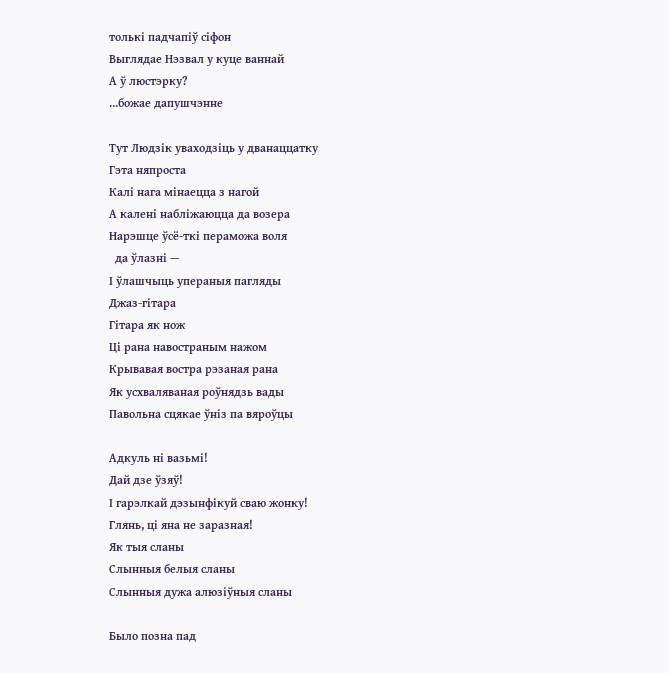толькі падчапіў сіфон
Выглядае Нэзвал у куце ваннай
А ў люстэрку?
...божае дапушчэнне

Тут Людзік уваходзіць у дванаццатку
Гэта няпроста
Калі нага мінаецца з нагой
А калені набліжаюцца да возера
Нарэшце ўсё-ткі пераможа воля
  да ўлазні —
І ўлашчыць упераныя пагляды
Джаз-гітара
Гітара як нож
Ці рана навостраным нажом
Крывавая востра рэзаная рана
Як усхваляваная роўнядзь вады
Павольна сцякае ўніз па вяроўцы

Адкуль ні вазьмі!
Дай дзе ўзяў!
І гарэлкай дэзынфікуй сваю жонку!
Глянь, ці яна не заразная!
Як тыя сланы
Слынныя белыя сланы
Слынныя дужа алюзіўныя сланы

Было позна пад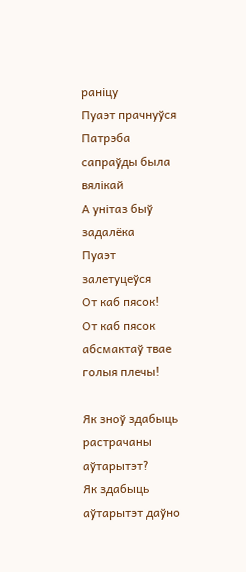раніцу
Пуаэт прачнуўся
Патрэба сапраўды была вялікай
А унітаз быў задалёка
Пуаэт залетуцеўся
От каб пясок!
От каб пясок абсмактаў твае голыя плечы!

Як зноў здабыць растрачаны аўтарытэт?
Як здабыць аўтарытэт даўно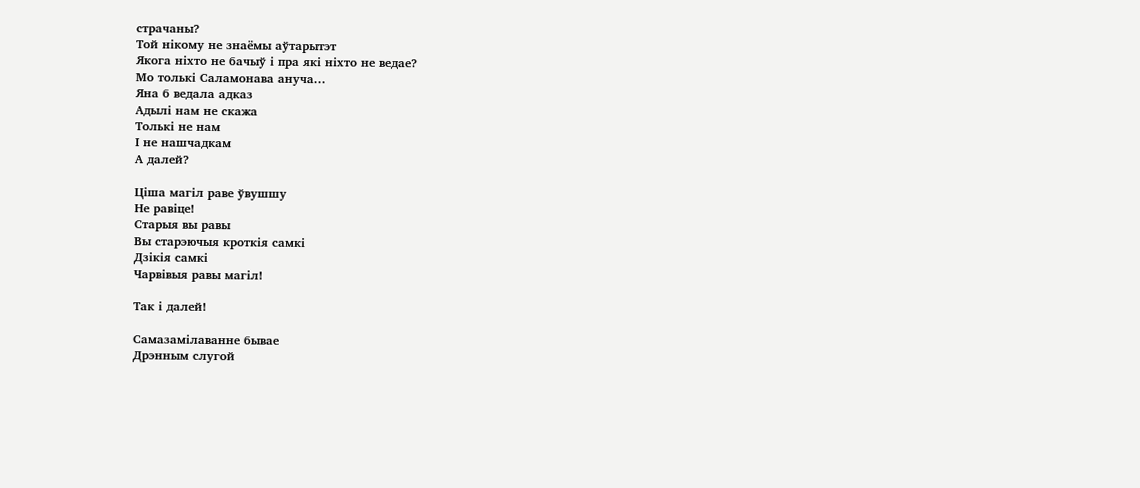страчаны?
Той нікому не знаёмы аўтарытэт
Якога ніхто не бачыў і пра які ніхто не ведае?
Мо толькі Саламонава ануча...
Яна б ведала адказ
Адылі нам не скажа
Толькі не нам
І не нашчадкам
А далей?

Ціша магіл раве ўвушшу
Не равіце!
Старыя вы равы
Вы старэючыя кроткія самкі
Дзікія самкі
Чарвівыя равы магіл!

Так і далей!

Самазамілаванне бывае
Дрэнным слугой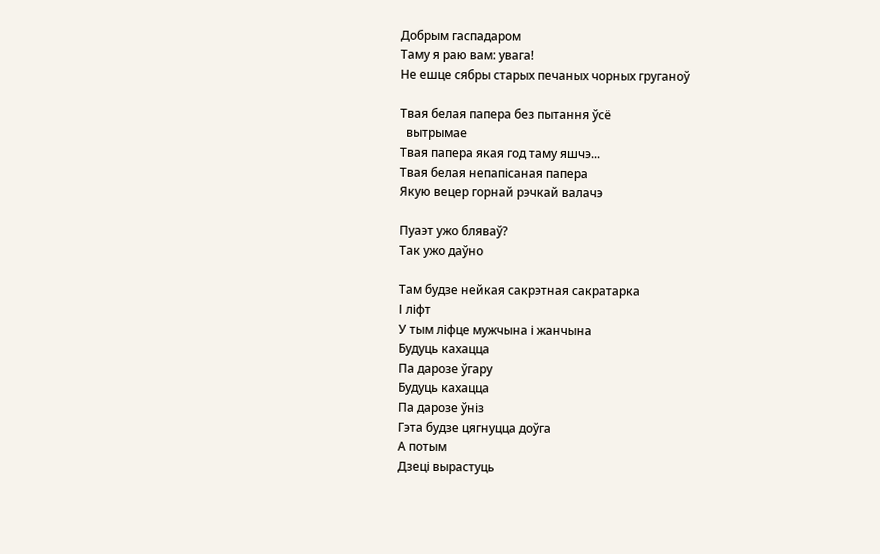Добрым гаспадаром
Таму я раю вам: увага!
Не ешце сябры старых печаных чорных груганоў

Твая белая папера без пытання ўсё
  вытрымае
Твая папера якая год таму яшчэ...
Твая белая непапісаная папера
Якую вецер горнай рэчкай валачэ

Пуаэт ужо бляваў?
Так ужо даўно

Там будзе нейкая сакрэтная сакратарка
І ліфт
У тым ліфце мужчына і жанчына
Будуць кахацца
Па дарозе ўгару
Будуць кахацца
Па дарозе ўніз
Гэта будзе цягнуцца доўга
А потым
Дзеці вырастуць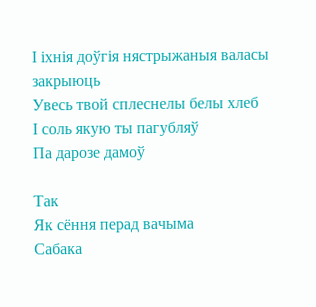І іхнія доўгія нястрыжаныя валасы закрыюць
Увесь твой сплеснелы белы хлеб
І соль якую ты пагубляў
Па дарозе дамоў

Так
Як сёння перад вачыма
Сабака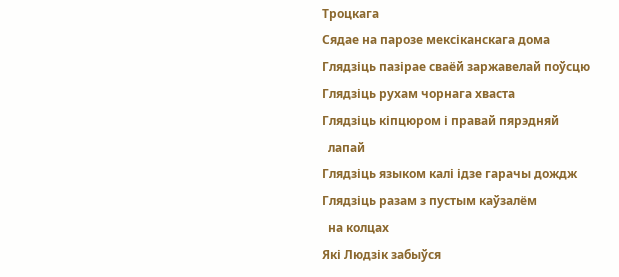Троцкага
Сядае на парозе мексіканскага дома
Глядзіць пазірае сваёй заржавелай поўсцю
Глядзіць рухам чорнага хваста
Глядзіць кіпцюром і правай пярэдняй
  лапай
Глядзіць языком калі ідзе гарачы дождж
Глядзіць разам з пустым каўзалём
  на колцах
Які Людзік забыўся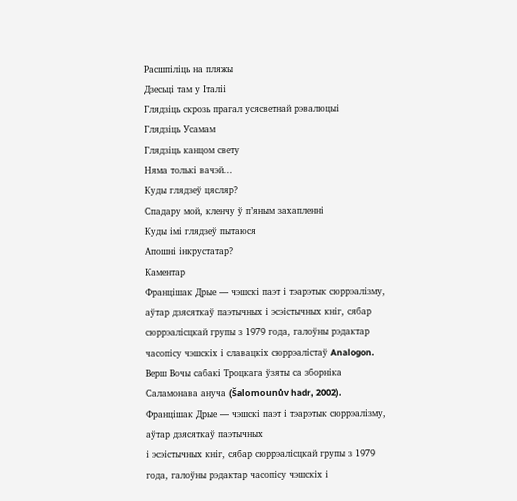Расшпіліць на пляжы
Дзесьці там у Італіі
Глядзіць скрозь прагал усясветнай рэвалюцыі
Глядзіць Усамам
Глядзіць канцом свету
Няма толькі вачэй...
Куды глядзеў цясляр?
Спадару мой, кленчу ў п’яным захапленні
Куды імі глядзеў пытаюся
Апошні інкрустатар?
Каментар
Францішак Дрые — чэшскі паэт і тэарэтык сюррэалізму, аўтар дзясяткаў паэтычных і эсэістычных кніг, сябар сюррэалісцкай групы з 1979 года, галоўны рэдактар часопісу чэшскіх і славацкіх сюррэалістаў Analogon. Верш Вочы сабакі Троцкага ўзяты са зборніка Саламонава ануча (Šalomounův hadr, 2002).
Францішак Дрые — чэшскі паэт і тэарэтык сюррэалізму, аўтар дзясяткаў паэтычных
і эсэістычных кніг, сябар сюррэалісцкай групы з 1979 года, галоўны рэдактар часопісу чэшскіх і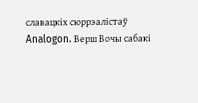славацкіх сюррэалістаў Analogon. Верш Вочы сабакі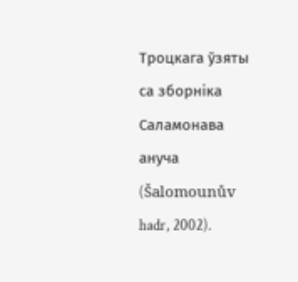Троцкага ўзяты са зборніка Саламонава ануча (Šalomounův hadr, 2002).